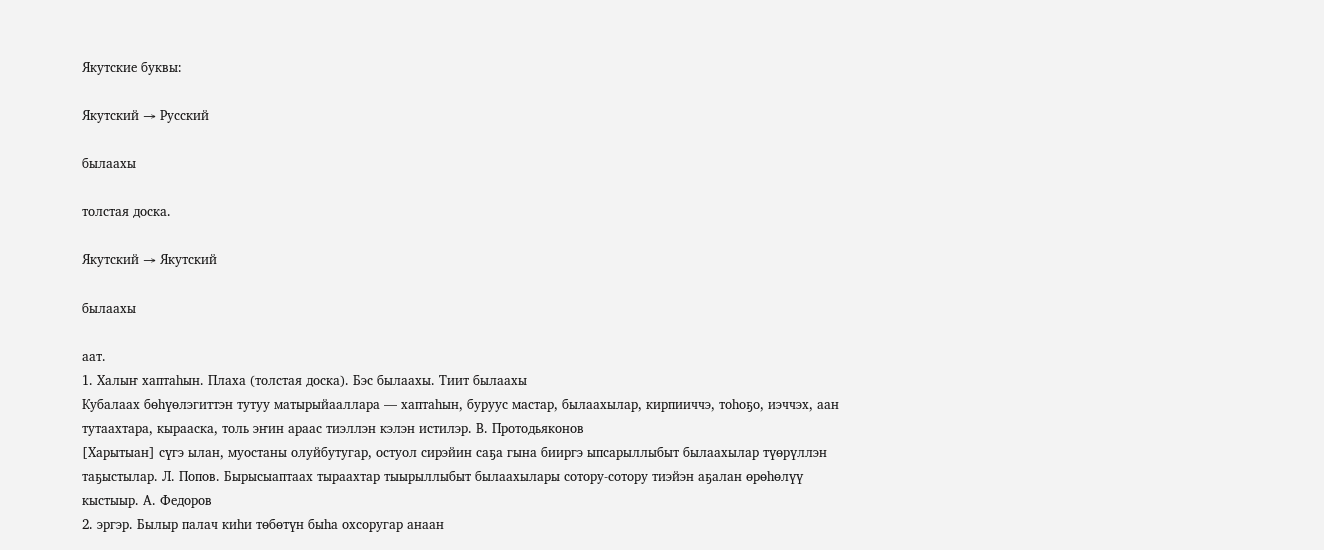Якутские буквы:

Якутский → Русский

былаахы

толстая доска.

Якутский → Якутский

былаахы

аат.
1. Халыҥ хаптаһын. Плаха (толстая доска). Бэс былаахы. Тиит былаахы
Кубалаах бөһүөлэгиттэн тутуу матырыйааллара — хаптаһын, буруус мастар, былаахылар, кирпииччэ, тоһоҕо, иэччэх, аан тутаахтара, кырааска, толь эҥин араас тиэллэн кэлэн истилэр. В. Протодьяконов
[Харытыан] сүгэ ылан, муостаны олуйбутугар, остуол сирэйин саҕа гына бииргэ ыпсарыллыбыт былаахылар түөрүллэн таҕыстылар. Л. Попов. Бырысыаптаах тыраахтар тыырыллыбыт былаахылары сотору-сотору тиэйэн аҕалан өрөһөлүү кыстыыр. А. Федоров
2. эргэр. Былыр палач киһи төбөтүн быһа охсоругар анаан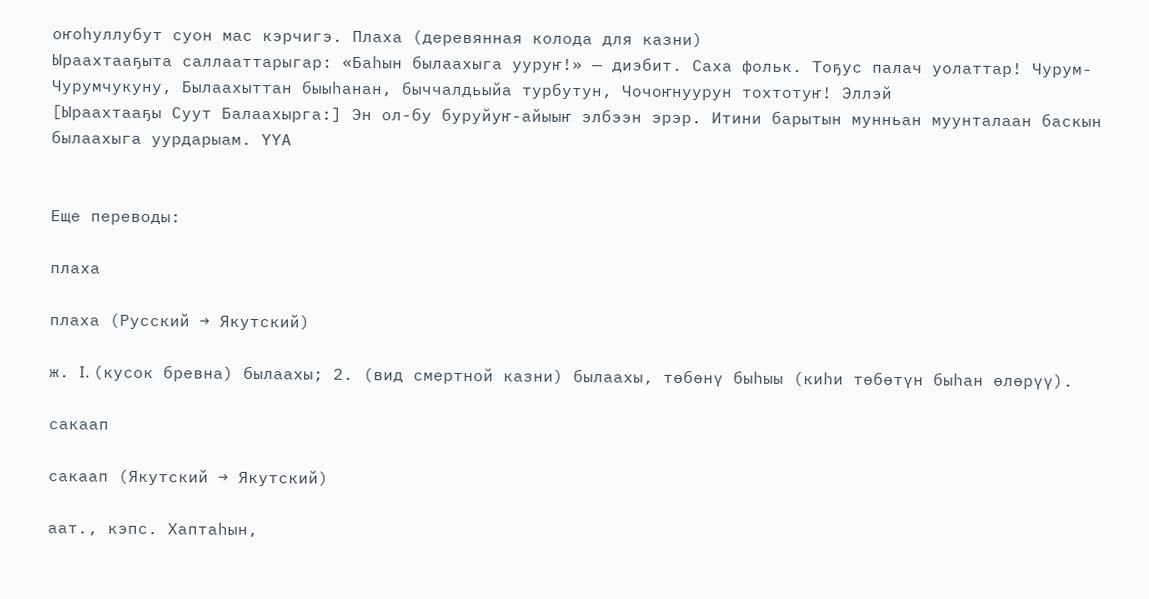оҥоһуллубут суон мас кэрчигэ. Плаха (деревянная колода для казни)
Ыраахтааҕыта саллааттарыгар: «Баһын былаахыга ууруҥ!» — диэбит. Саха фольк. Тоҕус палач уолаттар! Чурум-Чурумчукуну, Былаахыттан быыһанан, быччалдьыйа турбутун, Чочоҥнуурун тохтотуҥ! Эллэй
[Ыраахтааҕы Суут Балаахырга:] Эн ол-бу буруйуҥ-айыыҥ элбээн эрэр. Итини барытын мунньан муунталаан баскын былаахыга уурдарыам. ҮҮА


Еще переводы:

плаха

плаха (Русский → Якутский)

ж. I. (кусок бревна) былаахы; 2. (вид смертной казни) былаахы, төбөнү быһыы (киһи төбөтүн быһан өлөрүү).

сакаап

сакаап (Якутский → Якутский)

аат., кэпс. Хаптаһын,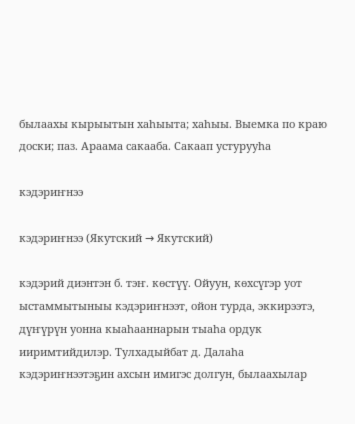былаахы кырыытын хаһыыта; хаһыы. Выемка по краю доски; паз. Араама сакааба. Сакаап устурууһа

кэдэриҥнээ

кэдэриҥнээ (Якутский → Якутский)

кэдэрий диэнтэн б. тэҥ. көстүү. Ойуун, көхсүгэр уот ыстаммытыныы кэдэриҥнээт, ойон турда, эккирээтэ, дүҥүрүн уонна кыаһааннарын тыаһа ордук ииримтийдилэр. Тулхадыйбат д. Далаһа кэдэриҥнээтэҕин ахсын имигэс долгун, былаахылар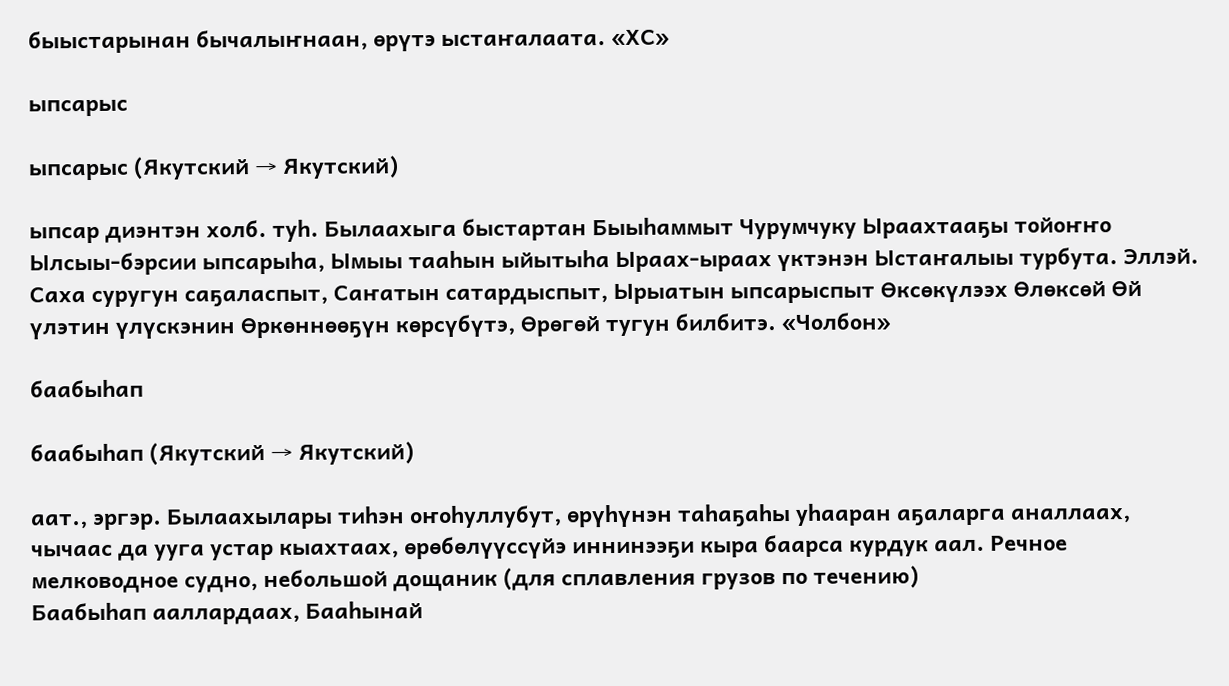быыстарынан бычалыҥнаан, өрүтэ ыстаҥалаата. «ХС»

ыпсарыс

ыпсарыс (Якутский → Якутский)

ыпсар диэнтэн холб. туһ. Былаахыга быстартан Быыһаммыт Чурумчуку Ыраахтааҕы тойоҥҥо Ылсыы-бэрсии ыпсарыһа, Ымыы тааһын ыйытыһа Ыраах-ыраах үктэнэн Ыстаҥалыы турбута. Эллэй. Саха суругун саҕаласпыт, Саҥатын сатардыспыт, Ырыатын ыпсарыспыт Өксөкүлээх Өлөксөй Өй үлэтин үлүскэнин Өркөннөөҕүн көрсүбүтэ, Өрөгөй тугун билбитэ. «Чолбон»

баабыһап

баабыһап (Якутский → Якутский)

аат., эргэр. Былаахылары тиһэн оҥоһуллубут, өрүһүнэн таһаҕаһы уһааран аҕаларга аналлаах, чычаас да ууга устар кыахтаах, өрөбөлүүссүйэ иннинээҕи кыра баарса курдук аал. Речное мелководное судно, небольшой дощаник (для сплавления грузов по течению)
Баабыһап ааллардаах, Бааһынай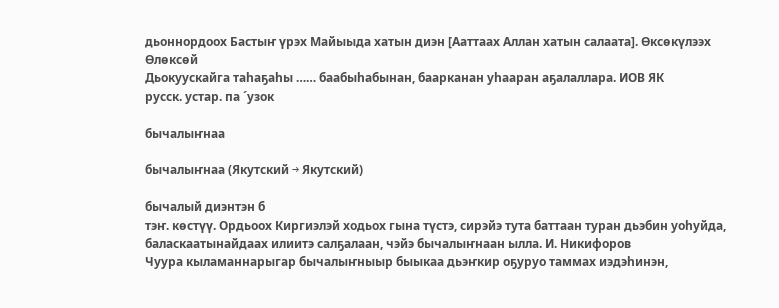дьоннордоох Бастыҥ үрэх Майыыда хатын диэн [Ааттаах Аллан хатын салаата]. Өксөкүлээх Өлөксөй
Дьокуускайга таһаҕаһы …… баабыһабынан, баарканан уһааран аҕалаллара. ИОВ ЯК
русск. устар. па ´узок

бычалыҥнаа

бычалыҥнаа (Якутский → Якутский)

бычалый диэнтэн б
тэҥ. көстүү. Ордьоох Киргиэлэй ходьох гына түстэ, сирэйэ тута баттаан туран дьэбин уоһуйда, баласкаатынайдаах илиитэ салҕалаан, чэйэ бычалыҥнаан ылла. И. Никифоров
Чуура кыламаннарыгар бычалыҥныыр быыкаа дьэҥкир оҕуруо таммах иэдэһинэн,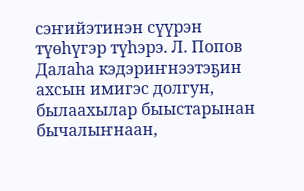сэҥийэтинэн сүүрэн түөһүгэр түһэрэ. Л. Попов
Далаһа кэдэриҥнээтэҕин ахсын имигэс долгун, былаахылар быыстарынан бычалыҥнаан,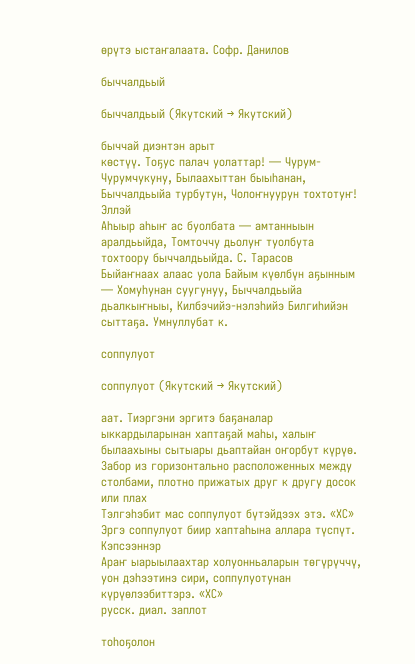өрүтэ ыстаҥалаата. Софр. Данилов

быччалдьый

быччалдьый (Якутский → Якутский)

быччай диэнтэн арыт
көстүү. Тоҕус палач уолаттар! — Чурум-Чурумчукуну, Былаахыттан быыһанан, Быччалдьыйа турбутун, Чолоҥнуурун тохтотуҥ! Эллэй
Аһыыр аһыҥ ас буолбата — амтанныын аралдьыйда, Томточчу дьолуҥ туолбута тохтоору быччалдьыйда. С. Тарасов
Быйаҥнаах алаас уола Байым күөлбүн аҕынным — Хомуһунан суугунуу, Быччалдьыйа дьалкыҥныы, Килбэчийэ-нэлэһийэ Билгиһийэн сыттаҕа. Умнуллубат к.

соппулуот

соппулуот (Якутский → Якутский)

аат. Тиэргэни эргитэ баҕаналар ыккардыларынан хаптаҕай маһы, халыҥ былаахыны сытыары дьаптайан оҥорбут күрүө. Забор из горизонтально расположенных между столбами, плотно прижатых друг к другу досок или плах
Тэлгэһэбит мас соппулуот бүтэйдээх этэ. «ХС»
Эргэ соппулуот биир хаптаһына аллара түспүт. Кэпсээннэр
Араҥ ыарыылаахтар холуонньаларын төгүрүччү, уон дэһээтинэ сири, соппулуотунан күрүөлээбиттэрэ. «ХС»
русск. диал. заплот

тоһоҕолон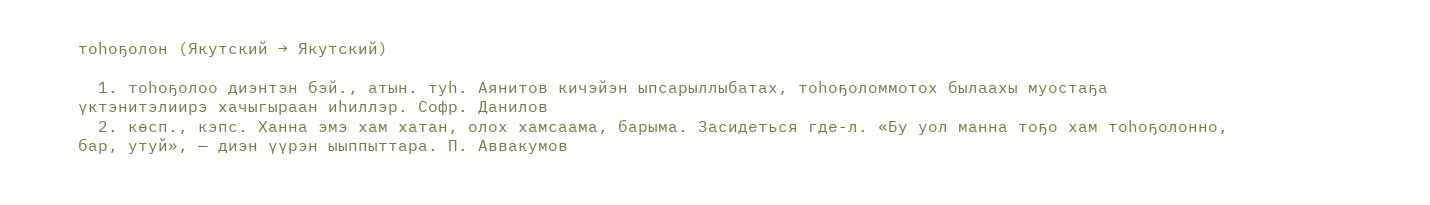тоһоҕолон (Якутский → Якутский)

  1. тоһоҕолоо диэнтэн бэй., атын. туһ. Аянитов кичэйэн ыпсарыллыбатах, тоһоҕоломмотох былаахы муостаҕа үктэнитэлиирэ хачыгыраан иһиллэр. Софр. Данилов
  2. көсп., кэпс. Ханна эмэ хам хатан, олох хамсаама, барыма. Засидеться где-л. «Бу уол манна тоҕо хам тоһоҕолонно, бар, утуй», — диэн үүрэн ыыппыттара. П. Аввакумов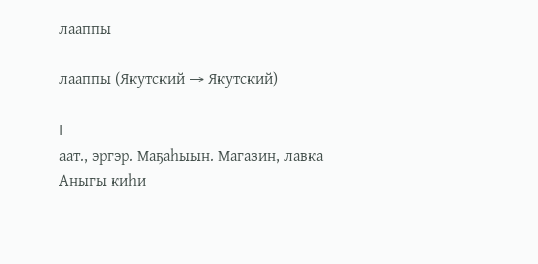лааппы

лааппы (Якутский → Якутский)

I
аат., эргэр. Маҕаһыын. Магазин, лавка
Аныгы киһи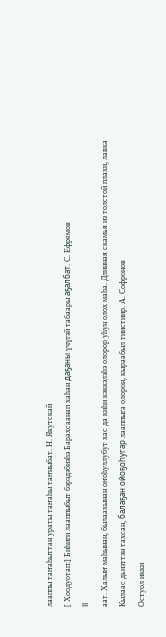лааппы таҥаһыттан ураты таҥаһы таҥныбат. Н. Якутскай
[ Хоодуотап:] Биһиги лааппыбыт бэрэдэбиэһэ Барахсаанап хаһан даҕаны үчүгэй табаары аҕалбат. С. Ефремов
II
аат. Халыҥ маһынан, былаахынан оҥоһуллубут хас да киһи кэккэлэһэ олорор уһун олох маһа. Длинная скамья из толстой плахи, лавка
Кылаас дьиэттэн тахсан, балаҕан ойоҕоһугар лааппыга олорон, кыраабыл тиистиир. А. Софронов
Остуол икки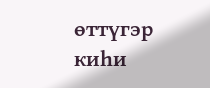өттүгэр киһи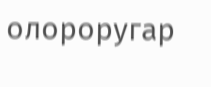олороругар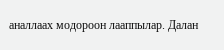аналлаах модороон лааппылар. Далан